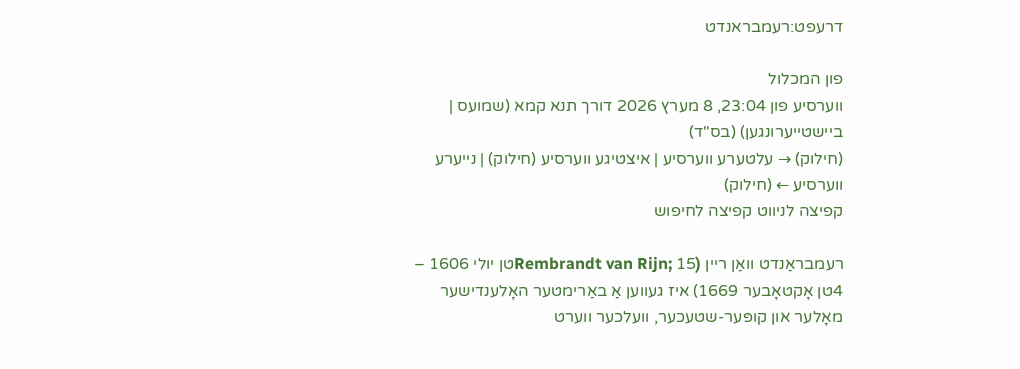דרעפט:רעמבראנדט

פון המכלול
ווערסיע פון 23:04, 8 מערץ 2026 דורך תנא קמא (שמועס | ביישטייערונגען) (בס"ד)
(חילוק) → עלטערע ווערסיע | איצטיגע ווערסיע (חילוק) | נייערע ווערסיע ← (חילוק)
קפיצה לניווט קפיצה לחיפוש

רעמבראַנדט וואַן ריין (Rembrandt van Rijn; 15טן יולי 1606 – 4טן אָקטאָבער 1669) איז געווען אַ באַרימטער האָלענדישער מאָלער און קופּער-שטעכער, וועלכער ווערט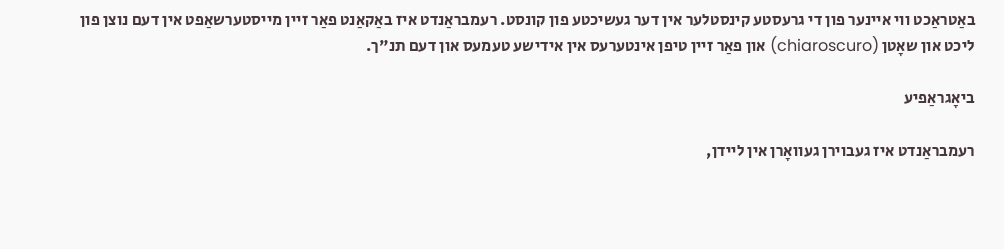באַטראַכט ווי איינער פון די גרעסטע קינסטלער אין דער געשיכטע פון קונסט. רעמבראַנדט איז באַקאַנט פאַר זיין מייסטערשאַפט אין דעם נוצן פון ליכט און שאָטן (chiaroscuro) און פאַר זיין טיפן אינטערעס אין אידישע טעמעס און דעם תנ"ך.

ביאָגראַפיע

רעמבראַנדט איז געבוירן געוואָרן אין ליידן,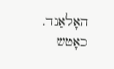האָלאַנד. כאָטש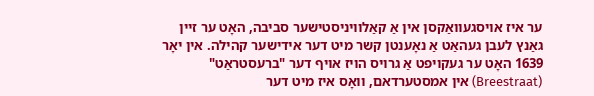ער איז אויסגעוואַקסן אין אַ קאַלוויניסטישער סביבה, האָט ער זיין גאַנץ לעבן געהאַט אַ נאָענטן קשר מיט דער אידישער קהילה. אין יאָר 1639 האָט ער געקויפט אַ גרויס הויז אויף דער "ברעסטראַט" (Breestraat) אין אמסטערדאם, וואָס איז מיט דער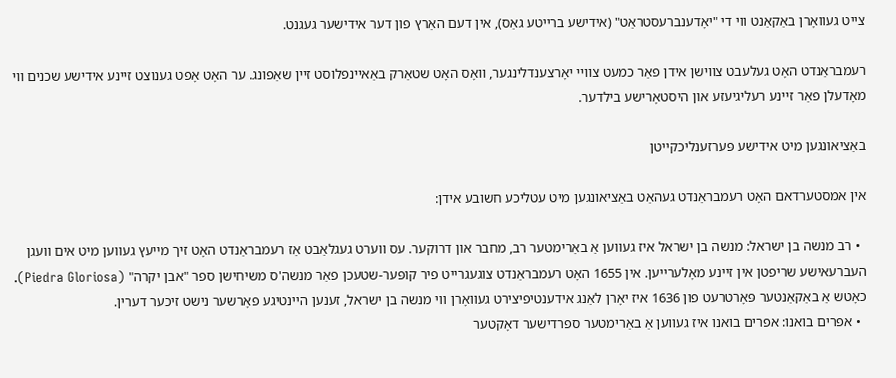צייט געוואָרן באַקאַנט ווי די "יאָדענברעסטראַט" (אידישע ברייטע גאַס), אין דעם האַרץ פון דער אידישער געגנט.

רעמבראַנדט האָט געלעבט צווישן אידן פאַר כמעט צוויי יאָרצענדלינגער, וואָס האָט שטאַרק באַאיינפלוסט זיין שאַפונג. ער האָט אָפט גענוצט זיינע אידישע שכנים ווי מאָדעלן פאַר זיינע רעליגיעזע און היסטאָרישע בילדער.

באַציאונגען מיט אידישע פּערזענליכקייטן

אין אמסטערדאם האָט רעמבראַנדט געהאַט באַציאונגען מיט עטליכע חשובע אידן:

  • רב מנשה בן ישראל: מנשה בן ישראל איז געווען אַ באַרימטער רב, מחבר און דרוקער. עס ווערט געגלאַבט אַז רעמבראַנדט האָט זיך מייעץ געווען מיט אים וועגן העברעאישע שריפטן אין זיינע מאָלערייען. אין 1655 האָט רעמבראַנדט צוגעגרייט פיר קופּער-שטעכן פאַר מנשה'ס משיחישן ספר "אבן יקרה" (Piedra Gloriosa). כאָטש אַ באַקאַנטער פּאָרטרעט פון 1636 איז יאָרן לאַנג אידענטיפיצירט געוואָרן ווי מנשה בן ישראל, זענען היינטיגע פאָרשער נישט זיכער דערין.
  • אפרים בואנו: אפרים בואנו איז געווען אַ באַרימטער ספרדישער דאָקטער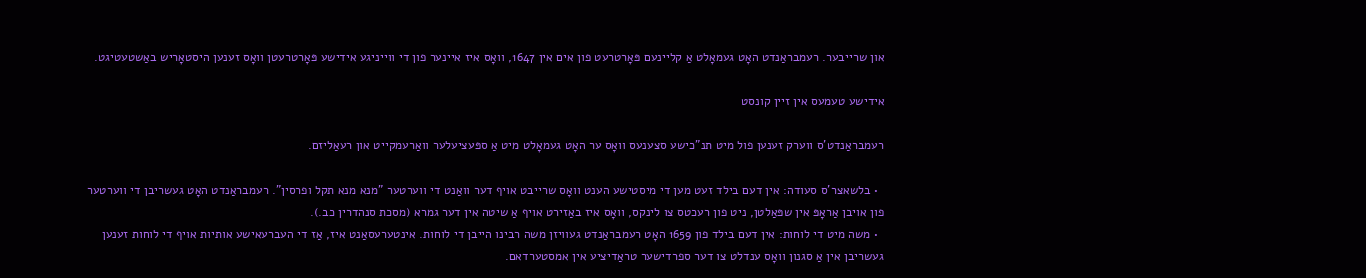און שרייבער. רעמבראַנדט האָט געמאָלט אַ קליינעם פּאָרטרעט פון אים אין 1647, וואָס איז איינער פון די ווייניגע אידישע פּאָרטרעטן וואָס זענען היסטאָריש באַשטעטיגט.

אידישע טעמעס אין זיין קונסט

רעמבראַנדט'ס ווערק זענען פול מיט תנ"כישע סצענעס וואָס ער האָט געמאָלט מיט אַ ספּעציעלער וואַרעמקייט און רעאַליזם.

  • בלשאצר'ס סעודה: אין דעם בילד זעט מען די מיסטישע הענט וואָס שרייבט אויף דער וואַנט די ווערטער "מנא מנא תקל ופרסין". רעמבראַנדט האָט געשריבן די ווערטער פון אויבן אַראָפּ אין שפּאַלטן, ניט פון רעכטס צו לינקס, וואָס איז באַזירט אויף אַ שיטה אין דער גמרא (מסכת סנהדרין כב.).
  • משה מיט די לוחות: אין דעם בילד פון 1659 האָט רעמבראַנדט געוויזן משה רבינו הייבן די לוחות. אינטערעסאַנט איז, אַז די העברעאישע אותיות אויף די לוחות זענען געשריבן אין אַ סגנון וואָס ענדלט צו דער ספרדישער טראַדיציע אין אמסטערדאם.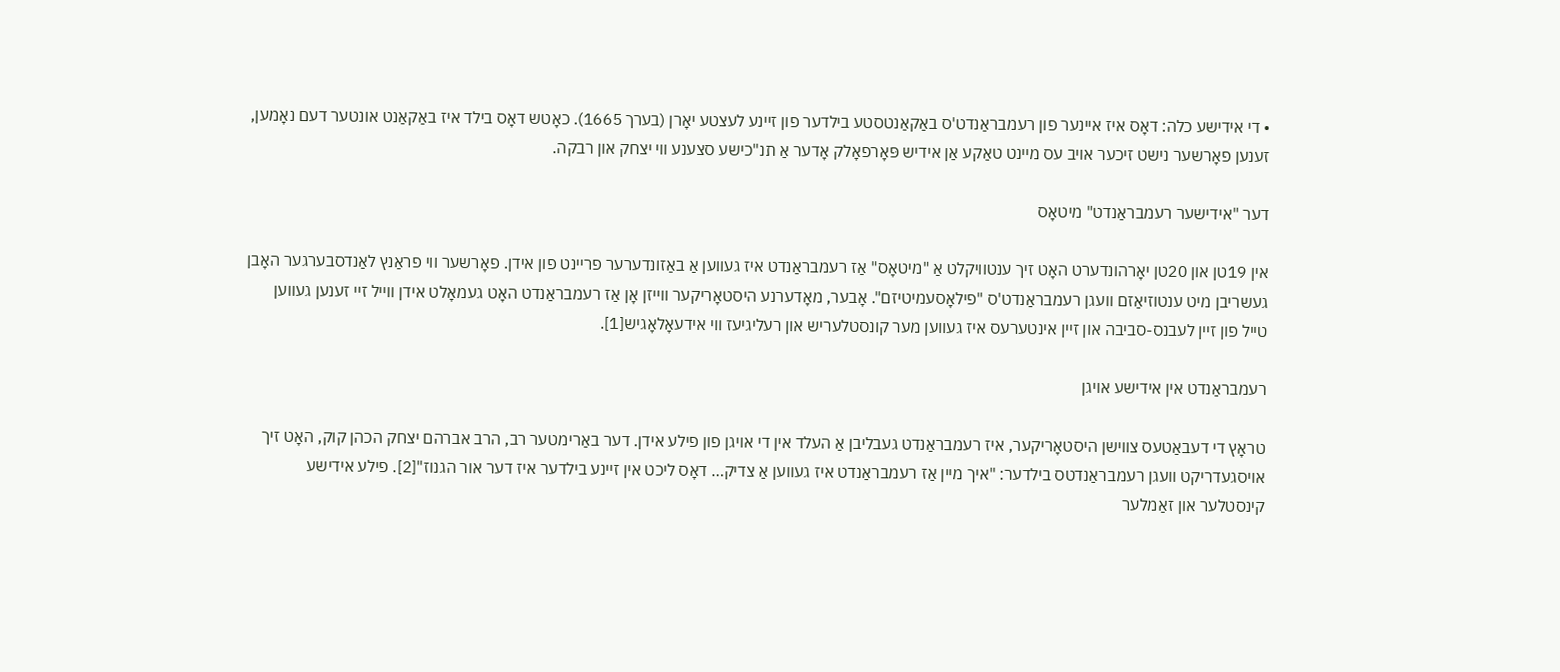• די אידישע כלה: דאָס איז איינער פון רעמבראַנדט'ס באַקאַנטסטע בילדער פון זיינע לעצטע יאָרן (בערך 1665). כאָטש דאָס בילד איז באַקאַנט אונטער דעם נאָמען, זענען פאָרשער נישט זיכער אויב עס מיינט טאַקע אַן אידיש פּאָרפאָלק אָדער אַ תנ"כישע סצענע ווי יצחק און רבקה.

דער "אידישער רעמבראַנדט" מיטאָס

אין 19טן און 20טן יאָרהונדערט האָט זיך ענטוויקלט אַ "מיטאָס" אַז רעמבראַנדט איז געווען אַ באַזונדערער פריינט פון אידן. פאָרשער ווי פראַנץ לאַנדסבערגער האָבן געשריבן מיט ענטוזיאַזם וועגן רעמבראַנדט'ס "פילאָסעמיטיזם". אָבער, מאָדערנע היסטאָריקער ווייזן אָן אַז רעמבראַנדט האָט געמאָלט אידן ווייל זיי זענען געווען טייל פון זיין לעבנס-סביבה און זיין אינטערעס איז געווען מער קונסטלעריש און רעליגיעז ווי אידעאָלאָגיש[1].

רעמבראַנדט אין אידישע אויגן

טראָץ די דעבאַטעס צווישן היסטאָריקער, איז רעמבראַנדט געבליבן אַ העלד אין די אויגן פון פילע אידן. דער באַרימטער רב, הרב אברהם יצחק הכהן קוק, האָט זיך אויסגעדריקט וועגן רעמבראַנדטס בילדער: "איך מיין אַז רעמבראַנדט איז געווען אַ צדיק… דאָס ליכט אין זיינע בילדער איז דער אור הגנוז"[2]. פילע אידישע קינסטלער און זאַמלער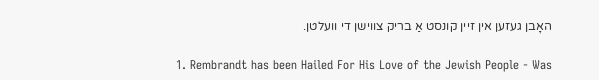האָבן געזען אין זיין קונסט אַ בריק צווישן די וועלטן.

  1. Rembrandt has been Hailed For His Love of the Jewish People - Was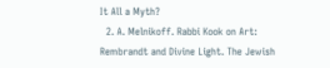It All a Myth?
  2. A. Melnikoff. Rabbi Kook on Art: Rembrandt and Divine Light. The Jewish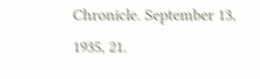Chronicle. September 13, 1935, 21.